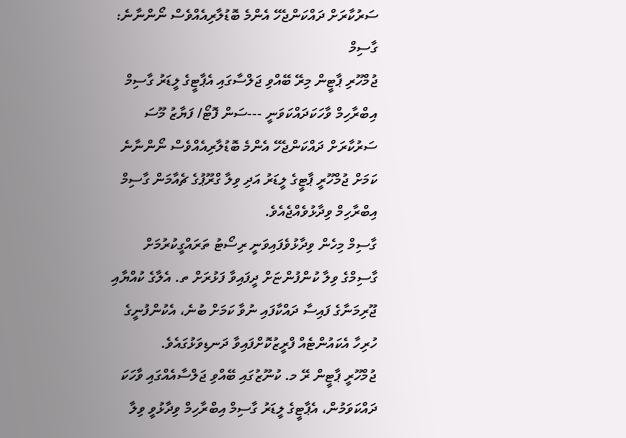ސަރުކާރަށް ދައްކަންޖެހޭ އެންމެ ބޮޑުލާރިއެއްވެސް ނޯންނާނެ: ގާސިމް
ޖުމްހޫރި ޕާޓީން މިރޭ ބޭއްވި ޖަލްސާގައި އެޕާޓީގެ ލީޑަރު ގާސިމް އިބްރާހިމް ވާހަކަދައްކަވަނީ ---ސަން ފޮޓޯ/ ފަޔާޒު މޫސަ
ސަރުކާރަށް ދައްކަންޖެހޭ އެންމެ ބޮޑުލާރިއެއްވެސް ނޯންނާނެ ކަމަށް ޖުމްހޫރީ ޕާޓީގެ ލީޑަރު އަދި ވިލާ ގްރޫޕުގެ ޗެއާމަން ގާސިމް އިބްރާހިމް ވިދާޅުވެއްޖެއެވެ.
ގާސިމް މިހެން ވިދާޅުވެފައިވަނީ ރިސޯޓު ތަރައްގީކުރުމަށް ގާސިމްގެ ވިލާ ކުންފުންޏަށް ދީފައިވާ ފަޅުރަށް ތ. އެލާގެ ކުއްޔާއި ޖޫރިމަނާގެ ފައިސާ ދައްކާފައި ނުވާ ކަމަށް ބުނެ، އެކުންފުނީގެ ހުރިހާ އެކައުންޓެއް ފްރީޒުކޮށްފައިވާ ދަނޑިވަޅުގައެވެ.
ޖުމްހޫރީ ޕާޓީން ރޭ މ. ކުނޫޒުގައި ބޭއްވި ޖަލްސާއެއްގައި ވާހަކަ ދައްކަވަމުން، އެޕާޓީގެ ލީޑަރު ގާސިމް އިބްރާހިމް ވިދާޅުވީ ވިލާ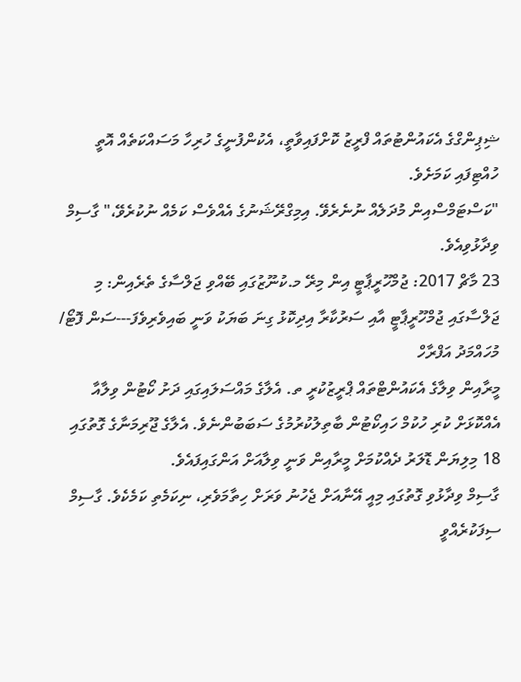ޝިޕިންގްގެ އެކައުންޓުތައް ފްރީޒު ކޮށްފައިވާތީ، އެކުންފުނީގެ ހުރިހާ މަސައްކަތެއް އޮތީ ހުއްޓިފައި ކަމަށެވެ.
"ކަސްޓަމްސްއިން މުދަލެއް ނުނެރެވޭ. އިމިގްރޭޝަނުގެ އެއްވެސް ކަމެއް ނުކުރެވޭ،" ގާސިމް ވިދާޅުވިއެވެ.
23 މާޗް 2017: ޖުމްހޫރީޕާޓީ އިން މިރޭ މ.ކުނޫޒުގައި ބޭއްވި ޖަލްސާގެ ތެރެއިން: މި ޖަލްސާގައި ޖުމްހޫރީޕާޓީ އާއި ސަރުކާރާ އިދިކޮޅު ގިނަ ބަޔަކު ވަނީ ބައިވެރިވެފަ---ސަން ފޮޓޯ/ މުހައްމަދު އަފްރާހް
މީރާއިން ވިލާގެ އެކައުންޓްތައް ޕްރީޒުކުރީ ތ. އެލާގެ މައްސަލައިގައި ދަށު ކޯޓުން ވިލާއާ އެއްކޮޅަށް ކުރި ހުކުމް ހައިކޯޓުން ބާތިލުކުރުމުގެ ސަބަބުންނެވެ. އެލާގެ ޖޫރިމަނާގެ ގޮތުގައި 18 މިލިޔަން ޑޮލަރު ދެއްކުމަށް މީރާއިން ވަނީ ވިލާއަށް އަންގައިފައެވެ.
ގާސިމް ވިދާޅުވި ގޮތުގައި މިއީ އޭނާއަށް ޖެހުނު ވަރަށް ހިތާމަވެރި، ނިކަމެތި ކަމެކެވެ. ގާސިމް ސިފަކުރެއްވީ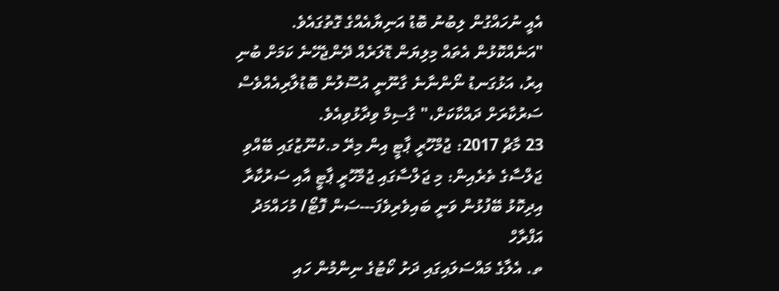އެއީ ނުހައްގުން ލިބުނު ބޮޑު އަނިޔާއެއްގެ ގޮތުގައެވެ.
"އަނެއްކޮޅުން އެތައް މިލިޔަން ޑޮލަރެއް ދޭންޖެހޭނެ ކަމަށް ބުނި އިރު، އަޅުގަނޑު ނޯންނާނެ ގާނޫނީ އުސޫލުން ބޮޑުލާރިއެއްވެސް ސަރުކާރަށް ދައްކާކަށް،" ގާސިމް ވިދާޅުވިއެވެ.
23 މާޗް 2017: ޖުމްހޫރީ ޕާޓީ އިން މިރޭ މ.ކުނޫޒުގައި ބޭއްވި ޖަލްސާގެ ތެރެއިން: މި ޖަލްސާގައި ޖުމްހޫރީ ޕާޓީ އާއި ސަރުކާރާ އިދިކޮޅު ބޭފުޅުން ވަނީ ބައިވެރިވެފަ---ސަން ފޮޓޯ/ މުހައްމަދު އަފްރާހް
ތ. އެލާގެ މައްސަލައިގައި ދަށު ކޯޓުގެ ނިންމުން ހައި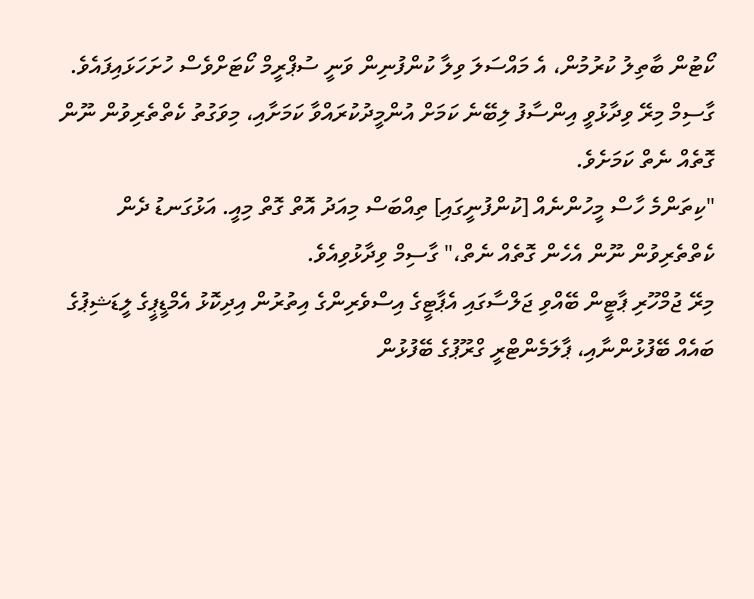ކޯޓުން ބާތިލު ކުރުމުން، އެ މައްސަލަ ވިލާ ކުންފުނިން ވަނީ ސުޕްރީމް ކޯޓަށްވެސް ހުށަހަޅައިފައެވެ. ގާސިމް މިރޭ ވިދާޅުވީ އިންސާފު ލިބޭނެ ކަމަށް އުންމީދުކުރައްވާ ކަމަށާއި، މިވަގުތު ކެތްތެރިވުން ނޫން ގޮތެއް ނެތް ކަމަށެވެ.
"ކިތަންމެ ހާސް މީހުންނެއް [ކުންފުނީގައި] ތިއްބަސް މިއަދު އޮތް ގޮތް މިއީ. އަޅުގަނޑު ދެން ކެތްތެރިވުން ނޫން އެހެން ގޮތެއް ނެތް،" ގާސިމް ވިދާޅުވިއެވެ.
މިރޭ ޖުމްހޫރި ޕާޓީން ބޭއްވި ޖަލްސާގައި އެޕާޓީގެ އިސްވެރިންގެ އިތުރުން އިދިކޮޅު އެމްޑީޕީގެ ލީޑަޝިޕުގެ ބައެއް ބޭފުޅުންނާއި، ޕާލަމެންޓްރީ ގްރޫޕުގެ ބޭފުޅުން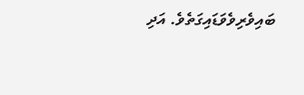ބައިވެރިވެވަޑައިގަތެވެ. އަދި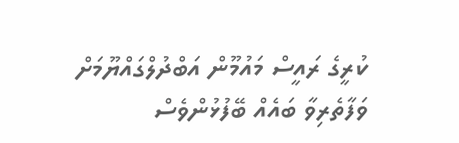ކުރީގެ ރައީސް މައުމޫން އަބްދުލްގައްޔޫމަށް ވަފާތެރިވާ ބައެއް ބޭފުޅުންވެސް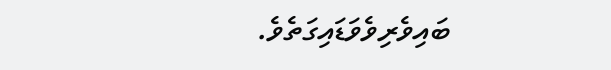ބައިވެރިވެވަޑައިގަތެވެ.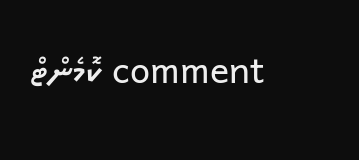comment ކޮމެންޓް